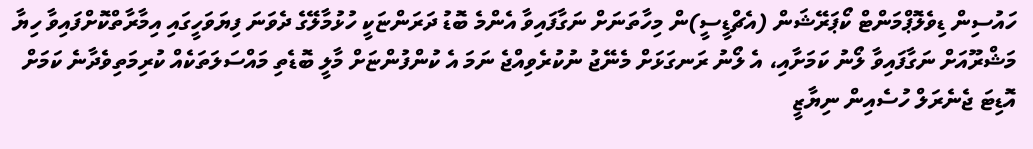ހައުސިން ޑިވެލޮޕްމަންޓް ކޯޕަރޭޝަން (އެޗްޑީސީ)ން މިހާތަނަށް ނަގާފައިވާ އެންމެ ބޮޑު ދަރަންޏަކީ ހުޅުމާލޭގެ ދެވަނަ ފިޔަވަހީގައި އިމާރާތްކޮށްފައިވާ ހިޔާ މަޝްރޫއަށް ނަގާފައިވާ ލޯނު ކަމަށާއި، އެ ލޯނު ރަނގަޅަށް މެނޭޖު ނުކުރެވިއްޖެ ނަމަ އެ ކުންފުންޏަށް މާލީ ބޮޑެތި މައްސަލަތަކެއް ކުރިމަތިވެދާނެ ކަމަށް އޮޑިޓަ ޖެނެރަލް ހުސެއިން ނިޔާޒީ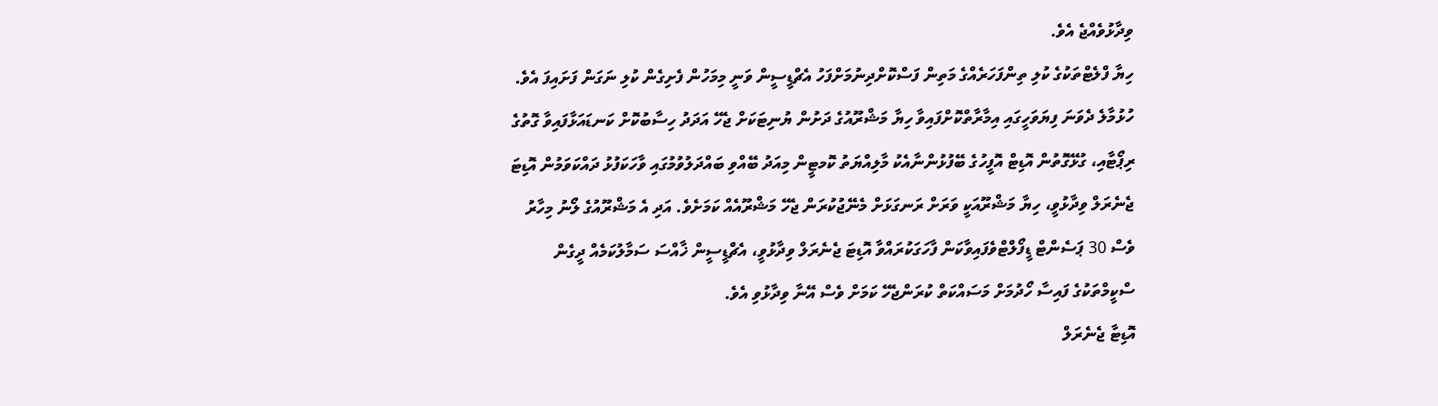ވިދާޅުވެއްޖެ އެވެ.
ހިޔާ ފްލެޓްތަކުގެ ކުލި ތިންފަހަރެއްގެ މަތިން ފަސްކޮށްދިނުމަށްފަހު އެޗްޑީސީން ވަނީ މިމަހުން ފެށިގެން ކުލި ނަގަން ފަށައިފަ އެވެ.
ހުޅުމާލެ ދެވަނަ ފިޔަވަހީގައި އިމާރާތްކޮށްފައިވާ ހިޔާ މަޝްރޫއުގެ ދަށުން ޔުނިޓަކަށް ޖެހޭ އަދަދު ހިސާބުކޮށް ކަނޑައަޅާފައިވާ ގޮތުގެ ރިޕޯޓާއި، ގުޅޭގޮތުން އޮޑިޓް އޮފީހުގެ ބޭފުޅުންނާއެކު މާލިއްޔަތު ކޮމޓީން މިއަދު ބޭއްވި ބައްދަލުވުމުގައި ވާހަކަފުޅު ދައްކަވަމުން އޮޑިޓަ ޖެނެރަލް ވިދާޅުވީ، ހިޔާ މަޝްރޫއަކީ ވަރަށް ރަނގަޅަށް މެނޭޖުކުރަން ޖެހޭ މަޝްރޫއެއް ކަމަށެވެ. އަދި އެ މަޝްރޫއުގެ ލޯނު މިހާރު ވެސް 30 ޕަސެންޓް ޑީފޯލްޓްވެފައިވާކަން ފާހަގަކުރައްވާ އޮޑިޓަ ޖެނެރަލް ވިދާޅުވީ، އެޗްޑީސީން ޚާއްސަ ސަމާލުކަމެއް ދީގެން ސްކީމްތަކުގެ ފައިސާ ހޯދުމަށް މަސައްކަތް ކުރަންޖެހޭ ކަމަށް ވެސް އޭނާ ވިދާޅުވި އެވެ.
އޮޑިޓާ ޖެނެރަލް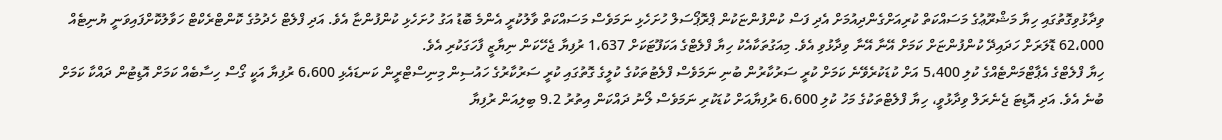ވިދާޅުވިގޮތުގައި ހިޔާ މަޝްރޫޢުގެ މަސައްކަތް ކުރިއަށްގެންދިއުމަށް އެދި ފަސް ކުންފުންޏަކުން ޕްރޮޕޯސަލް ހުށަހެޅި ނަމަވެސް މަސައްކަތް ވާލުކުރީ އެންމެ ބޮޑު އަގު ހުށަހެޅި ކުންފުންޏާ އެވެ. އަދި ފްލެޓް ހެދުމުގެ ކޮންޓްރެކްޓް ހަވާލުކޮށްފައިވަނީ ޔުނިޓެއް 62،000 ޑޮލަރަށް ހަދައިދޭ ކުންފުންޏަށް ކަމަށް އޭނާ އޭނާ ވިދާޅުވި އެވެ. މިއަގުތަކާއެކު ހިޔާ ފްލެޓްގެ އަކަފޫޓަކަށް 1،637 ރުފިޔާ ޖެހޭކަން ނިޔާޒީ ފާހަގަކުރި އެވެ.
ހިޔާ ފްލެޓްގެ އެޕާޓްމަންޓެއްގެ ކުލި 5،400 އަށް ކުޑަކުރެވޭނެ ކަމަށް ކުރީ ސަރުކާރުން ބުނި ނަމަވެސް ފްލެޓުތަކުގެ ކުލީގެ ގޮތުގައި ކުރީ ސަރުކާރުގެ ހައުސިން މިނިސްޓްރީން ކަނޑައެޅި 6،600 ރުފިޔާ އަކީ ގޯސް ހިސާބެއް ކަމަށް އޮޑިޓުން ދައްކާ ކަމަށް ބުނެ އެވެ. އަދި އޮޑިޓަ ޖެނެރަލް ވިދާޅުވީ، ހިޔާ ފްލެޓްތަކުގެ މަހު ކުލި 6،600 ރުފިޔާއަށް ކުޑަކުރި ނަމަވެސް ލޯނު ދައްކަން އިތުރު 9.2 ބިލިއަން ރުފިޔާ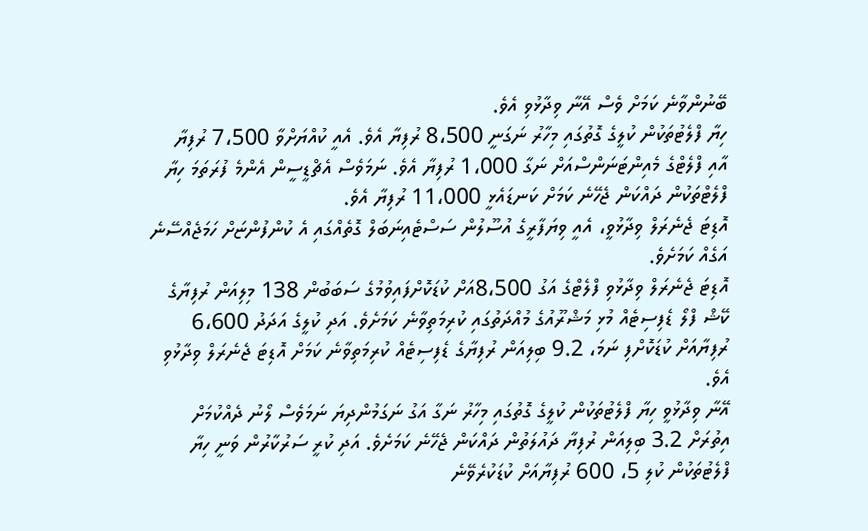ބޭނުންވާނެ ކަމަށް ވެސް އޭނާ ވިދާޅުވި އެވެ.
ހިޔާ ފްލެޓުތަކުން ކުލީގެ ގޮތުގައި މިހާރު ނަގަނީ 8،500 ރުފިޔާ އެވެ. އެއީ ކުއްޔަށްވާ 7،500 ރުފިޔާ އާއި ފްލެޓްގެ މެއިންޓަނަންސްއަށް ނަގާ 1،000 ރުފިޔާ އެވެ. ނަމަވެސް އެޗްޑީސީން އެންމެ ފުރަތަމަ ހިޔާ ފްލެޓްތަކުން ދައްކަން ޖެހޭނެ ކަމަށް ކަނޑައެޅީ 11،000 ރުފިޔާ އެވެ.
އޮޑިޓަ ޖެނެރަލް ވިދާޅުވީ، އެއީ ވިޔަފާރީގެ އުސޫލުން ސަސްޓެއިނަބަލް ގޮތެއްގައި އެ ކުންފުންޏަށް ހަމަޖެއްސޭނެ އަގެއް ކަމަށެވެ.
އޮޑިޓަ ޖެނެރަލް ވިދާޅުވި ފްލެޓްގެ އަގު 8،500އަށް ކުޑަކޮށްފައިވުމުގެ ސަބަބުން 138 މިލިއަން ރުފިޔާގެ ކޭޝް ފްލޯ ޑެފިސިޓެއް މުޅި މަޝްރޫއުގެ މުއްދަތުގައި ކުރިމަތިވާނެ ކަމަށެވެ. އަދި ކުލީގެ އަދަދު 6،600 ރުފިޔާއަށް ކުޑަކޮށްފި ނަމަ، 9.2 ބިލިއަން ރުފިޔާގެ ޑެފިސިޓެއް ކުރިމަތިވާނެ ކަމަށް އޮޑިޓަ ޖެނެރަލް ވިދާޅުވި އެވެ.
އޭނާ ވިދާޅުވީ ހިޔާ ފްލެޓުތަކުން ކުލީގެ ގޮތުގައި މިހާރު ނަގާ އަގު ނަގަމުންދިޔަ ނަމަވެސް ލޯނު ދެއްކުމަށް އިތުރަށް 3.2 ބިލިއަން ރުފިޔާ ދައުލަތުން ދައްކަން ޖެހޭނެ ކަމަށެވެ. އަދި ކުރީ ސަރުކާރުން ވަނީ ހިޔާ ފްލެޓުތަކުން ކުލި 5، 600 ރުފިޔާއަށް ކުޑަކުރެވޭނެ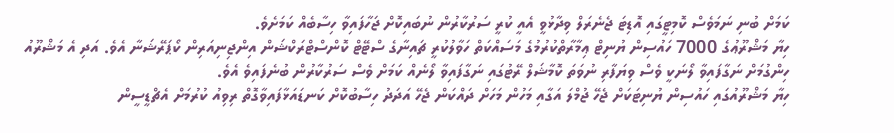ކަމަށް ބުނި ނަމަވެސް ކޮމިޓީގައި އޮޑިޓަ ޖެނެރަލް ވިދާޅުވީ އެއީ ކުރީ ސަރުކާރުން ނުބައިކޮށް ޖަހާފައިވާ ހިސާބެއް ކަމަށެވެ.
ހިޔާ މަޝްރޫޢުގެ 7000 ހައުސިން ޔުނިޓް ޢިމާރާތްކުރުމުގެ މަސައްކަތް ހަވާލުކުރީ ޗައިނާގެ ސްޓޭޓް ކޮންސްޓްރަކްޝަން އިންޖިނިއަރިން ކޯޕަރޭޝަނާ އެވެ. އަދި އެ މަޝްރޫއު ހިންގުމަށް ނަގާފައިވާ ލޯނަކީ ވެސް ވިޔަފާރި ނުވަތަ ކޮމާޝަލް ރޭޓުގައި ނަގާފައިވާ ލޯނެއް ކަމަށް ވެސް ސަރުކާރުން ބުނެފައިވެ އެވެ.
ހިޔާ މަޝްރޫއުގައި ހައުސިން ޔުނިޓަކަށް ޖެހޭ ޖުމްލަ އަގާއި މަހުން މަހަށް ދައްކަން ޖެހޭ އަދަދު ހިސާބުކޮށް ކަނޑައަޅާފައިވާގޮތް ރިވިއު ކުރުމަށް އެޗްޑީސީން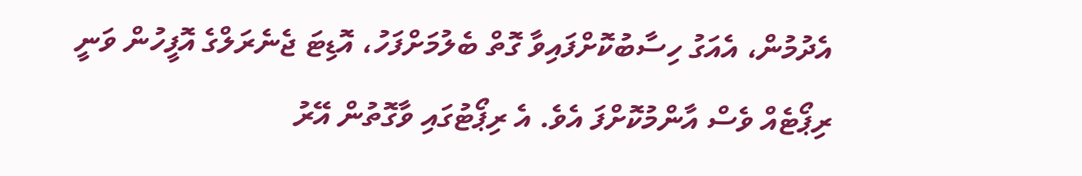އެދުމުން، އެއަގު ހިސާބުކޮށްފައިވާ ގޮތް ބެލުމަށްފަހު، އޮޑިޓަ ޖެނެރަލްގެ އޮފީހުން ވަނީ ރިޕޯޓެއް ވެސް އާންމުކޮށްފަ އެވެ. އެ ރިޕޯޓުގައި ވާގޮތުން އޭރު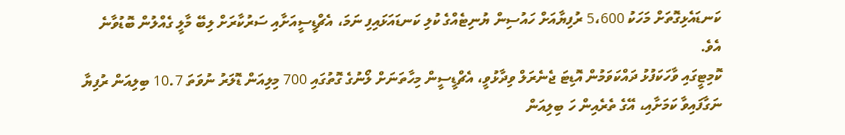ކަނޑައެޅިގޮތަށް މަހަކު 5،600 ރުފިޔާއަށް ހައުސިން ޔުނިޓެއްގެ ކުލި ކަނޑައަޅައިފި ނަމަ، އެޗްޑީސީއަށާއި ސަރުކާރަށް ލިބޭ މާލީ ގެއްލުން ބޮޑުވާނެ އެވެ.
ކޮމިޓީގައި ވާހަކަފުޅު ދައްކަވަމުން އޮޑިޓަ ޖެނެރަލް ވިދާޅުވީ، އެޗްޑީސީން މިހާތަނަށް ލޯނުގެ ގޮތުގައި 700 މިލިއަން ޑޮލަރު ނުވަތަ 10.7 ބިލިއަން ރުފިޔާ ނަގާފައިވާ ކަމަށާއި، އޭގެ ތެރެއިން ހަ ބިލިއަން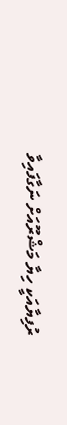ރުފިޔާއަކީ ހިޔާ މަޝްރޫއަށް ނަގާފައިވާ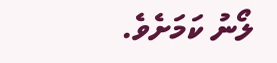ލޯނު ކަމަށެވެ.